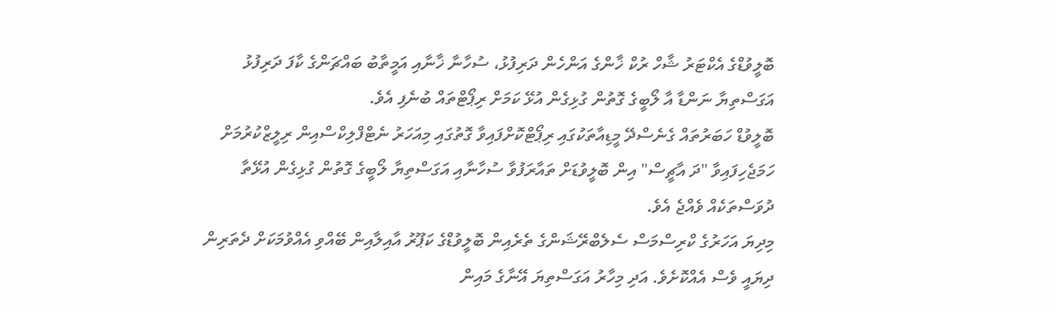ބޮލީވުޑްގެ އެކްޓަރު ޝާހް ރުކް ޚާންގެ އަންހެން ދަރިފުޅު، ސުހާނާ ޚާނާއި އަމީތާބު ބައްޗަންގެ ކާފަ ދަރިފުޅު އަގަސްތިޔާ ނަންޑާ އާ ލޯބީގެ ގޮތުން ގުޅިގެން އުޅޭ ކަމަށް ރިޕޯޓްތައް ބުނެފި އެވެ.
ބޮލީވުޑް ހަބަރުތައް ގެނެސްދޭ މީޑިއާތަކުގައި ރިޕޯޓްކޮށްފައިވާ ގޮތުގައި މިއަހަރު ނެޓްފްލިކްސްއިން ރިލީޒްކުރުމަށް ހަމަޖެހިފައިވާ "ދަ އާޗީސް" އިން ބޮލީވުޑަށް ތައާރަފުވާ ސުހާނާއި އަގަސްތިޔާ ލޯބީގެ ގޮތުން ގުޅިގެން އުޅޭތާ ދުވަސްތަކެއް ވެއްޖެ އެވެ.
މިދިޔަ އަހަރުގެ ކްރިސްމަސް ސެލެބްރޭޝަންގެ ތެރެއިން ބޮލީވުޑްގެ ކަޕޫރު އާއިލާއިން ބޭއްވި އެއްވުމަކަށް ދެތަރިން ދިޔައީ ވެސް އެއްކޮށެވެ. އަދި މިހާރު އަގަސްތިޔަ އޭނާގެ މައިން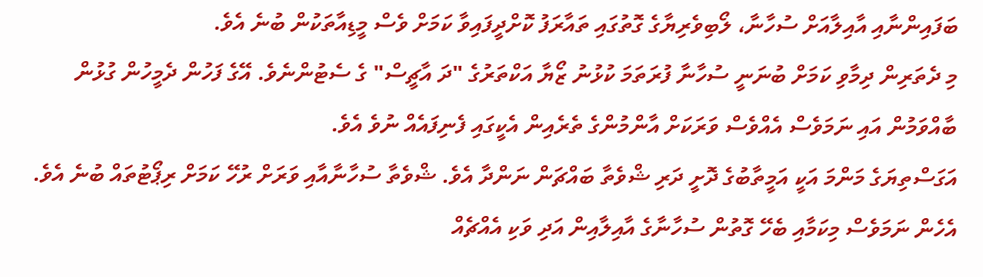ބަފައިންނާއި އާއިލާއަށް ސުހާނާ، ލޯބިވެރިޔާގެ ގޮތުގައި ތައާރަފު ކޮށްދީފައިވާ ކަމަށް ވެސް މީޑިއާތަކުން ބުނެ އެވެ.
މި ދެތަރިން ދިމާވި ކަމަށް ބުނަނީ ސުހާނާ ފުރަތަމަ ކުޅުނު ޒޯޔާ އަކްތަރުގެ "ދަ އާޗީސް" ގެ ސެޓުންނެވެ. އޭގެ ފަހުން ދެމީހުން ގުޅުން ބާއްވަމުން އައި ނަމަވެސް އެއްވެސް ވަރަކަށް އާންމުންގެ ތެރެއިން އެކީގައި ފެނިފައެއް ނުވެ އެވެ.
އަގަސްތިޔަގެ މަންމަ އަކީ އަމީތާބުގެ ދޮށީ ދަރި ޝްވެތާ ބައްޗަން ނަންދާ އެވެ. ޝްވެތާ ސުހާނާއާއި ވަރަށް ރުހޭ ކަމަށް ރިޕޯޓުތައް ބުނެ އެވެ.
އެހެން ނަމަވެސް މިކަމާއި ބެހޭ ގޮތުން ސުހާނާގެ އާއިލާއިން އަދި ވަކި އެއްޗެއް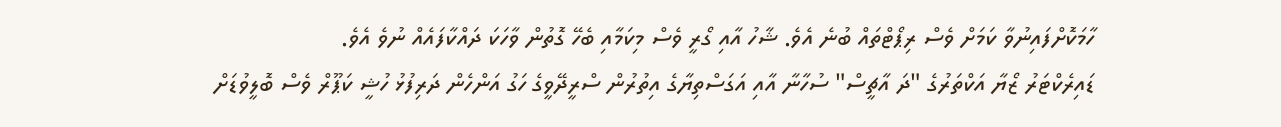ހާމަކޮށްފައިނުވާ ކަމަށް ވެސް ރިޕޯޓްތައް ބުނެ އެވެ. ޝާހު އާއި ގޯރީ ވެސް މިކަމާއި ބެހޭ ގޮތުން ވާހަކަ ދައްކާފައެއް ނުވެ އެވެ.
ޑައިރެކްޓަރު ޒޯޔާ އަކްތަރުގެ "ދަ އާޗީސް" ސުހާނާ އާއި އަގަސްތިޔާގެ އިތުރުން ސްރީދޭވީގެ ހަގު އަންހެން ދަރިފުޅު ހުޝީ ކަޕޫރް ވެސް ބޮލީވުޑަށް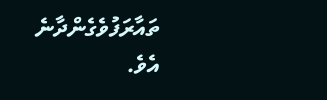ތައާރަފުވެގެންދާނެ އެވެ.